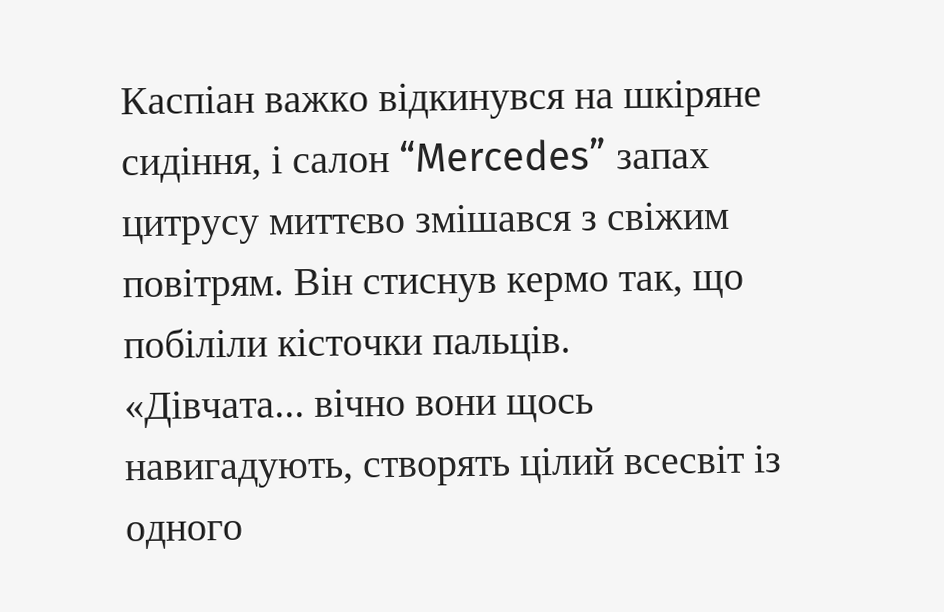Каспіан важко відкинувся на шкіряне сидіння, і салон “Mercedes” запах цитрусу миттєво змішався з свіжим повітрям. Він стиснув кермо так, що побіліли кісточки пальців.
«Дівчата... вічно вони щось навигадують, створять цілий всесвіт із одного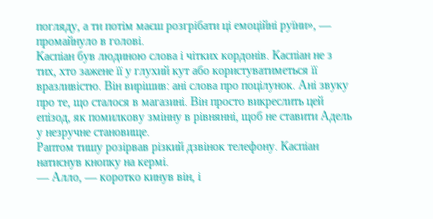погляду, а ти потім маєш розгрібати ці емоційні руїни», — промайнуло в голові.
Каспіан був людиною слова і чітких кордонів. Каспіан не з тих, хто зажене її у глухий кут або користуватиметься її вразливістю. Він вирішив: ані слова про поцілунок. Ані звуку про те, що сталося в магазині. Він просто викреслить цей епізод, як помилкову змінну в рівнянні, щоб не ставити Адель у незручне становище.
Раптом тишу розірвав різкий дзвінок телефону. Каспіан натиснув кнопку на кермі.
— Алло, — коротко кинув він, і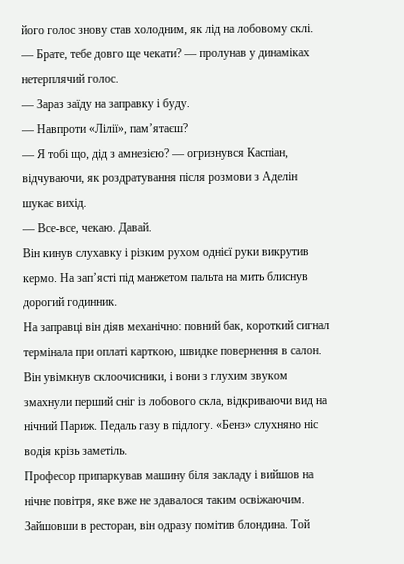його голос знову став холодним, як лід на лобовому склі.
— Брате, тебе довго ще чекати? — пролунав у динаміках нетерплячий голос.
— Зараз заїду на заправку і буду.
— Навпроти «Лілії», пам’ятаєш?
— Я тобі що, дід з амнезією? — огризнувся Каспіан, відчуваючи, як роздратування після розмови з Аделін шукає вихід.
— Все-все, чекаю. Давай.
Він кинув слухавку і різким рухом однієї руки викрутив кермо. На зап’ясті під манжетом пальта на мить блиснув дорогий годинник.
На заправці він діяв механічно: повний бак, короткий сигнал термінала при оплаті карткою, швидке повернення в салон. Він увімкнув склоочисники, і вони з глухим звуком змахнули перший сніг із лобового скла, відкриваючи вид на нічний Париж. Педаль газу в підлогу. «Бенз» слухняно ніс водія крізь заметіль.
Професор припаркував машину біля закладу і вийшов на нічне повітря, яке вже не здавалося таким освіжаючим. Зайшовши в ресторан, він одразу помітив блондина. Той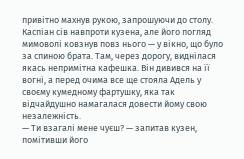привітно махнув рукою, запрошуючи до столу.
Каспіан сів навпроти кузена, але його погляд мимоволі ковзнув повз нього — у вікно, що було за спиною брата. Там, через дорогу, виднілася якась непримітна кафешка. Він дивився на її вогні, а перед очима все ще стояла Адель у своєму кумедному фартушку, яка так відчайдушно намагалася довести йому свою незалежність.
— Ти взагалі мене чуєш? — запитав кузен, помітивши його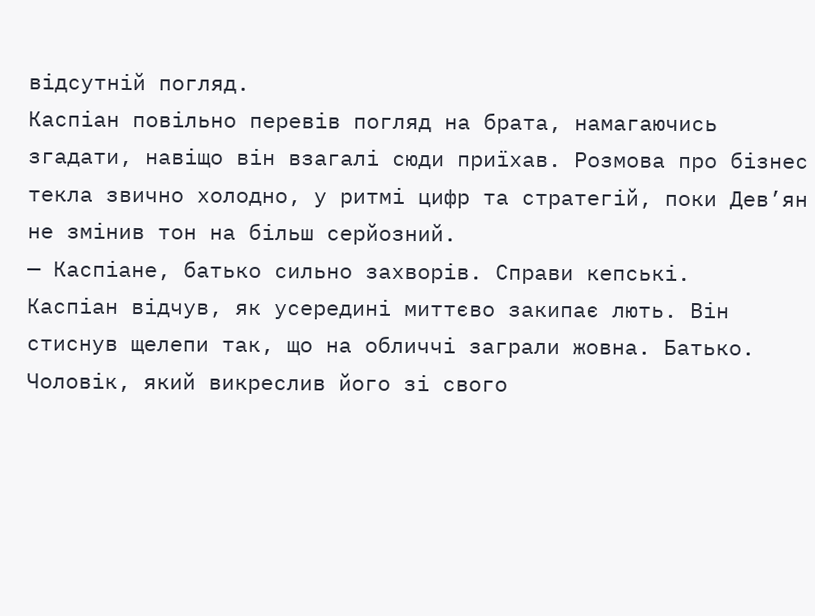відсутній погляд.
Каспіан повільно перевів погляд на брата, намагаючись згадати, навіщо він взагалі сюди приїхав. Розмова про бізнес текла звично холодно, у ритмі цифр та стратегій, поки Дев’ян не змінив тон на більш серйозний.
— Каспіане, батько сильно захворів. Справи кепські.
Каспіан відчув, як усередині миттєво закипає лють. Він стиснув щелепи так, що на обличчі заграли жовна. Батько. Чоловік, який викреслив його зі свого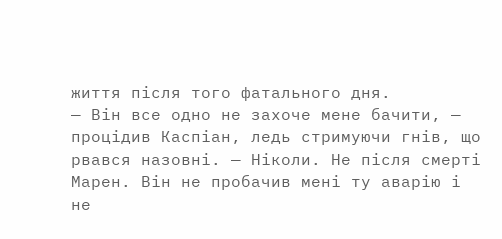життя після того фатального дня.
— Він все одно не захоче мене бачити, — процідив Каспіан, ледь стримуючи гнів, що рвався назовні. — Ніколи. Не після смерті Марен. Він не пробачив мені ту аварію і не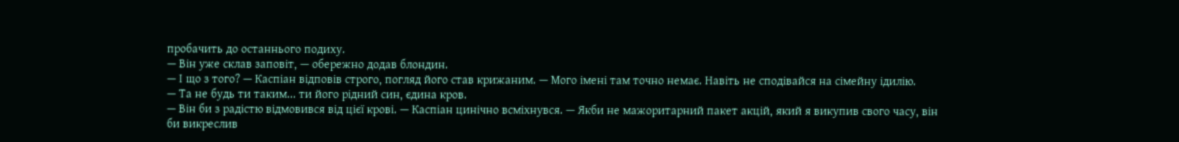пробачить до останнього подиху.
— Він уже склав заповіт, — обережно додав блондин.
— І що з того? — Каспіан відповів строго, погляд його став крижаним. — Мого імені там точно немає. Навіть не сподівайся на сімейну ідилію.
— Та не будь ти таким... ти його рідний син, єдина кров.
— Він би з радістю відмовився від цієї крові. — Каспіан цинічно всміхнувся. — Якби не мажоритарний пакет акцій, який я викупив свого часу, він би викреслив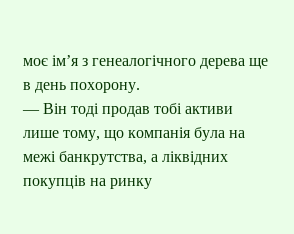моє ім’я з генеалогічного дерева ще в день похорону.
— Він тоді продав тобі активи лише тому, що компанія була на межі банкрутства, а ліквідних покупців на ринку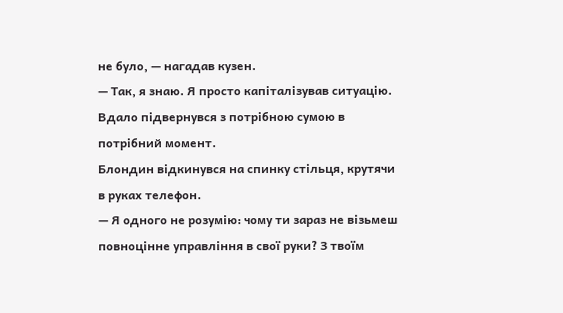не було, — нагадав кузен.
— Так, я знаю. Я просто капіталізував ситуацію. Вдало підвернувся з потрібною сумою в потрібний момент.
Блондин відкинувся на спинку стільця, крутячи в руках телефон.
— Я одного не розумію: чому ти зараз не візьмеш повноцінне управління в свої руки? З твоїм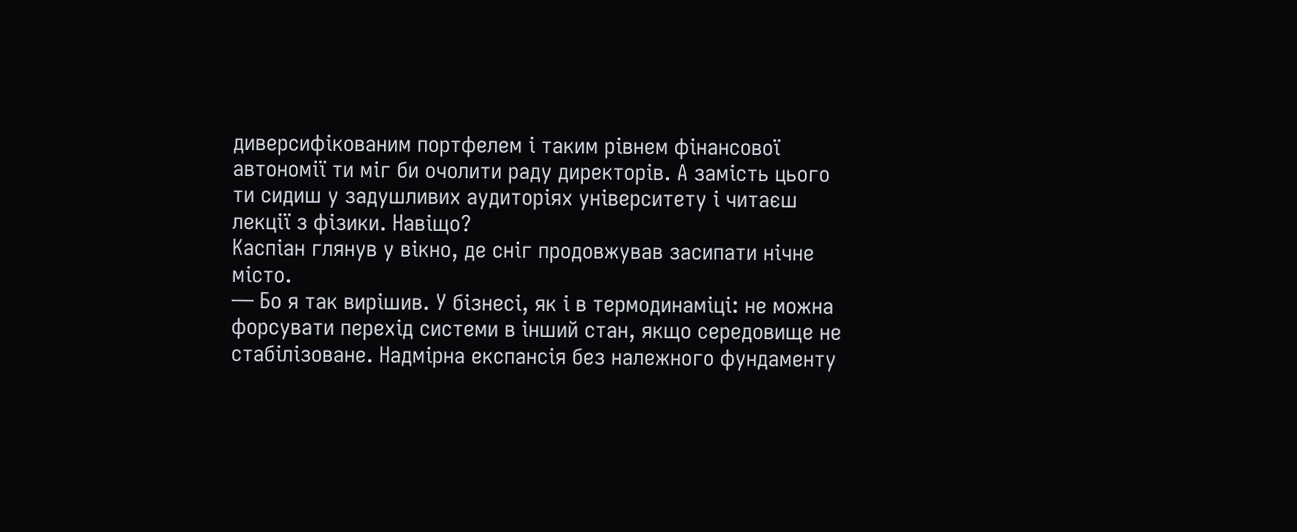диверсифікованим портфелем і таким рівнем фінансової автономії ти міг би очолити раду директорів. А замість цього ти сидиш у задушливих аудиторіях університету і читаєш лекції з фізики. Навіщо?
Каспіан глянув у вікно, де сніг продовжував засипати нічне місто.
— Бо я так вирішив. У бізнесі, як і в термодинаміці: не можна форсувати перехід системи в інший стан, якщо середовище не стабілізоване. Надмірна експансія без належного фундаменту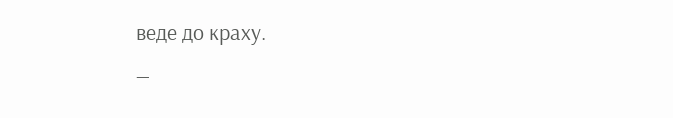веде до краху.
—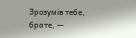Зрозумів тебе, брате, —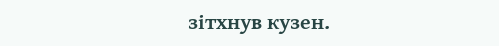зітхнув кузен.